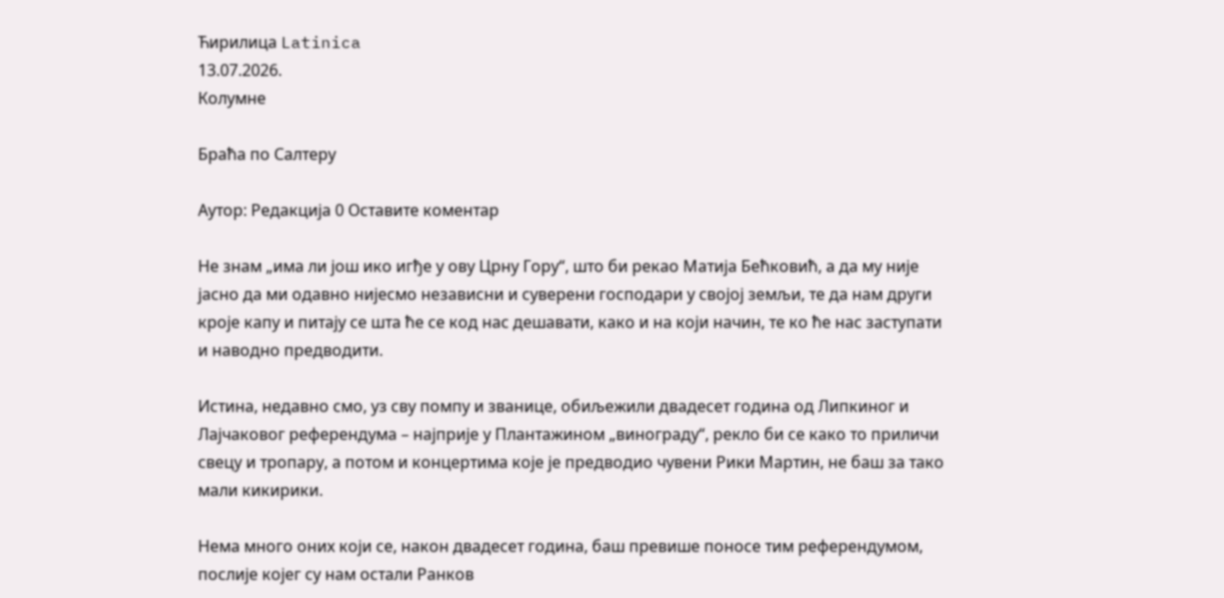Ћирилица Latinica
13.07.2026.
Колумне

Браћа по Салтеру

Аутор: Редакција 0 Оставите коментар

Не знам „има ли још ико игђе у ову Црну Гору“, што би рекао Матија Бећковић, а да му није јасно да ми одавно нијесмо независни и суверени господари у својој земљи, те да нам други кроје капу и питају се шта ће се код нас дешавати, како и на који начин, те ко ће нас заступати и наводно предводити.

Истина, недавно смо, уз сву помпу и званице, обиљежили двадесет година од Липкиног и Лајчаковог референдума – најприје у Плантажином „винограду“, рекло би се како то приличи свецу и тропару, а потом и концертима које је предводио чувени Рики Мартин, не баш за тако мали кикирики.

Нема много оних који се, након двадесет година, баш превише поносе тим референдумом, послије којег су нам остали Ранков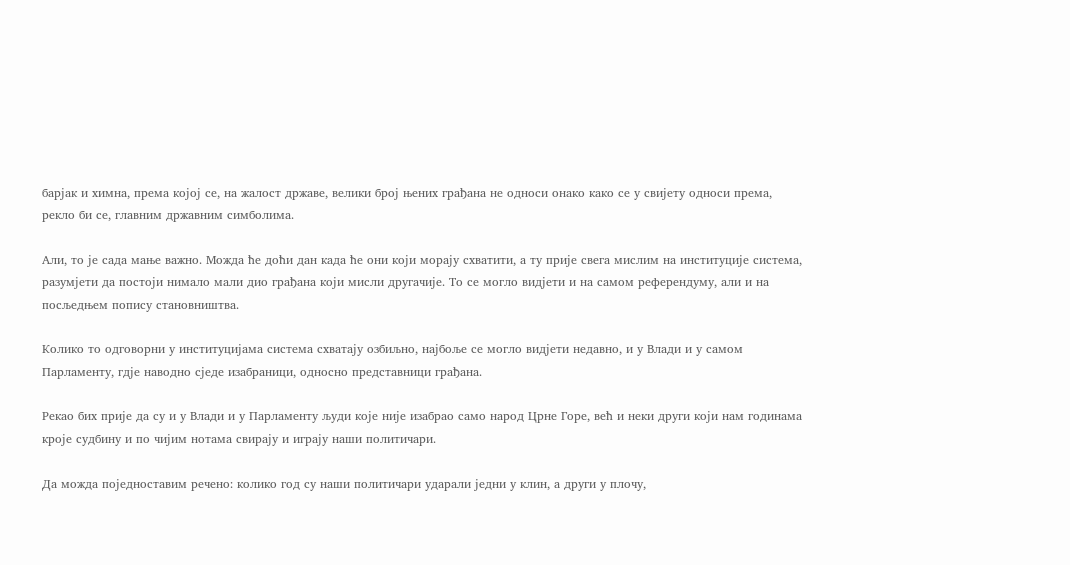барјак и химна, према којој се, на жалост државе, велики број њених грађана не односи онако како се у свијету односи према, рекло би се, главним државним симболима.

Али, то је сада мање важно. Можда ће доћи дан када ће они који морају схватити, а ту прије свега мислим на институције система, разумјети да постоји нимало мали дио грађана који мисли другачије. То се могло видјети и на самом референдуму, али и на посљедњем попису становништва.

Колико то одговорни у институцијама система схватају озбиљно, најбоље се могло видјети недавно, и у Влади и у самом Парламенту, гдје наводно сједе изабраници, односно представници грађана.

Рекао бих прије да су и у Влади и у Парламенту људи које није изабрао само народ Црне Горе, већ и неки други који нам годинама кроје судбину и по чијим нотама свирају и играју наши политичари.

Да можда поједноставим речено: колико год су наши политичари ударали једни у клин, а други у плочу,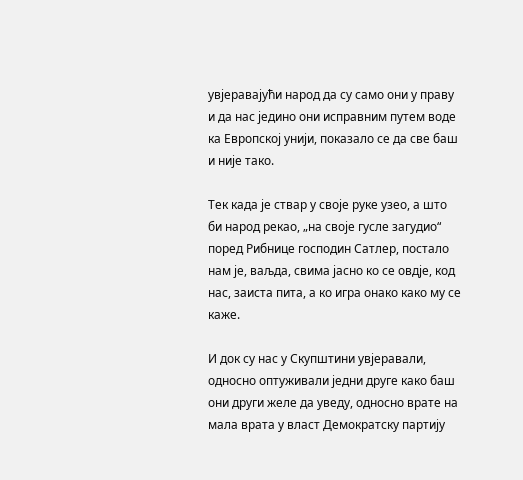увјеравајући народ да су само они у праву и да нас једино они исправним путем воде ка Европској унији, показало се да све баш и није тако.

Тек када је ствар у своје руке узео, а што би народ рекао, „на своје гусле загудио“ поред Рибнице господин Сатлер, постало нам је, ваљда, свима јасно ко се овдје, код нас, заиста пита, а ко игра онако како му се каже.

И док су нас у Скупштини увјеравали, односно оптуживали једни друге како баш они други желе да уведу, односно врате на мала врата у власт Демократску партију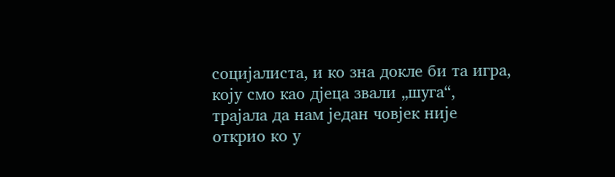социјалиста, и ко зна докле би та игра, коју смо као дјеца звали „шуга“, трајала да нам један човјек није открио ко у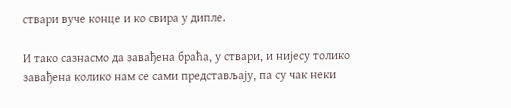ствари вуче конце и ко свира у дипле.

И тако сазнасмо да завађена браћа, у ствари, и нијесу толико завађена колико нам се сами представљају, па су чак неки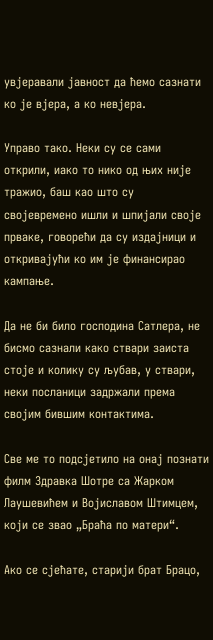увјеравали јавност да ћемо сазнати ко је вјера, а ко невјера.

Управо тако. Неки су се сами открили, иако то нико од њих није тражио, баш као што су својевремено ишли и шпијали своје прваке, говорећи да су издајници и откривајући ко им је финансирао кампање.

Да не би било господина Сатлера, не бисмо сазнали како ствари заиста стоје и колику су љубав, у ствари, неки посланици задржали према својим бившим контактима.

Све ме то подсјетило на онај познати филм Здравка Шотре са Жарком Лаушевићем и Војиславом Штимцем, који се звао „Браћа по матери“.

Ако се сјећате, старији брат Брацо,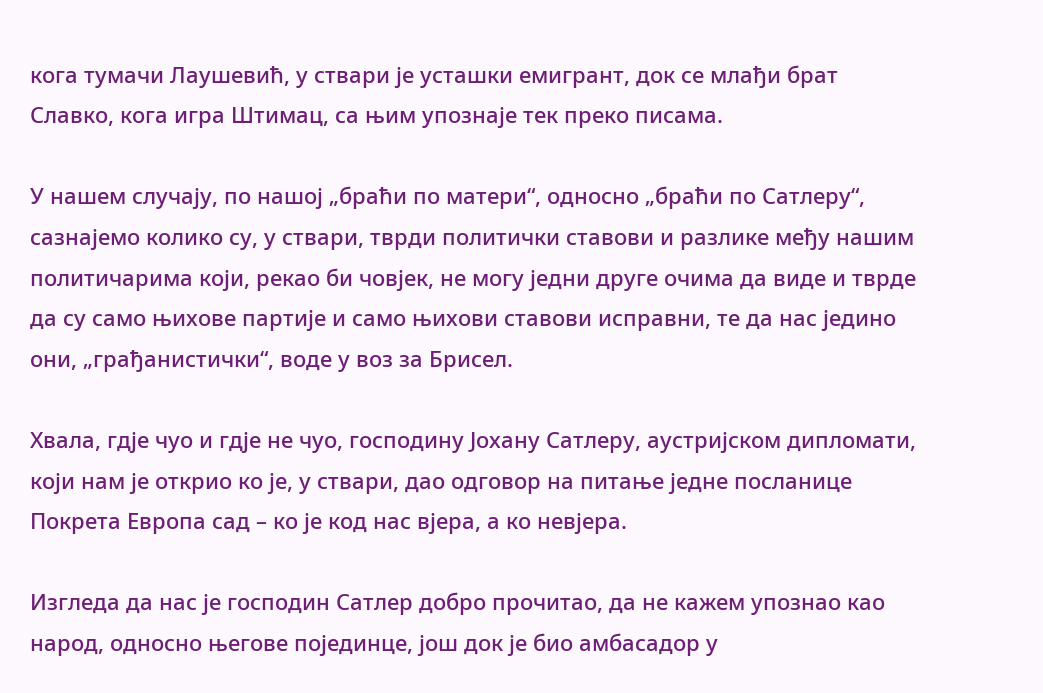кога тумачи Лаушевић, у ствари је усташки емигрант, док се млађи брат Славко, кога игра Штимац, са њим упознаје тек преко писама.

У нашем случају, по нашој „браћи по матери“, односно „браћи по Сатлеру“, сазнајемо колико су, у ствари, тврди политички ставови и разлике међу нашим политичарима који, рекао би човјек, не могу једни друге очима да виде и тврде да су само њихове партије и само њихови ставови исправни, те да нас једино они, „грађанистички“, воде у воз за Брисел.

Хвала, гдје чуо и гдје не чуо, господину Јохану Сатлеру, аустријском дипломати, који нам је открио ко је, у ствари, дао одговор на питање једне посланице Покрета Европа сад – ко је код нас вјера, а ко невјера.

Изгледа да нас је господин Сатлер добро прочитао, да не кажем упознао као народ, односно његове појединце, још док је био амбасадор у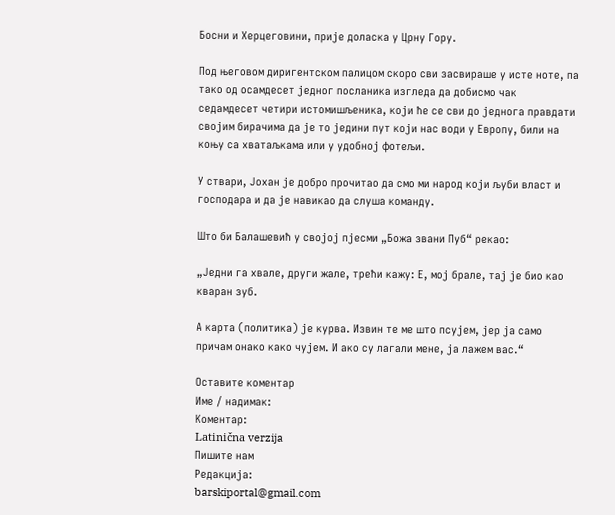Босни и Херцеговини, прије доласка у Црну Гору.

Под његовом диригентском палицом скоро сви засвираше у исте ноте, па тако од осамдесет једног посланика изгледа да добисмо чак седамдесет четири истомишљеника, који ће се сви до једнога правдати својим бирачима да је то једини пут који нас води у Европу, били на коњу са хватаљкама или у удобној фотељи.

У ствари, Јохан је добро прочитао да смо ми народ који љуби власт и господара и да је навикао да слуша команду.

Што би Балашевић у својој пјесми „Божа звани Пуб“ рекао:

„Једни га хвале, други жале, трећи кажу: Е, мој брале, тај је био као кваран зуб.

А карта (политика) је курва. Извин те ме што псујем, јер ја само причам онако како чујем. И ако су лагали мене, ја лажем вас.“

Оставите коментар
Име / надимак:
Коментар:
Latinična verzija
Пишите нам
Редакција:
barskiportal@gmail.com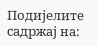Подијелите садржај на: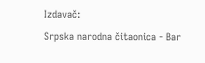Izdavač:
Srpska narodna čitaonica - Bar